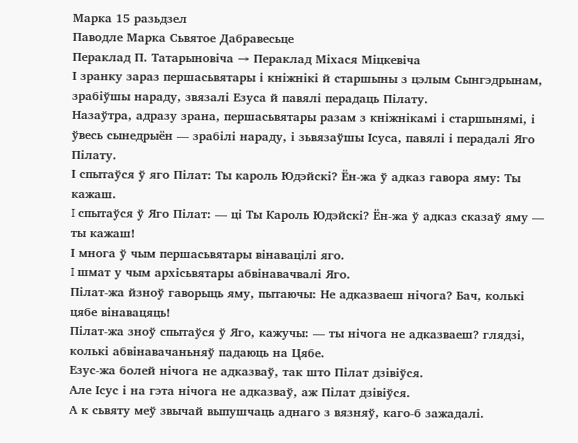Марка 15 разьдзел
Паводле Марка Сьвятое Дабравесьце
Пераклад П. Татарыновіча → Пераклад Міхася Міцкевіча
І зранку зараз першасьвятары і кніжнікі й старшыны з цэлым Сынгэдрынам, зрабіўшы нараду, звязалі Езуса й павялі перадаць Пілату.
Назаўтра, адразу зрана, першасьвятары разам з кніжнікамі і старшынямі, і ўвесь сынедрыён — зрабілі нараду, і зьвязаўшы Ісуса, павялі і перадалі Яго Пілату.
І спытаўся ў яго Пілат: Ты кароль Юдэйскі? Ён-жа ў адказ гавора яму: Ты кажаш.
I спытаўся ў Яго Пілат: — ці Ты Кароль Юдэйскі? Ён-жа ў адказ сказаў яму — ты кажаш!
І многа ў чым першасьвятары вінавацілі яго.
I шмат у чым архісьвятары абвінавачвалі Яго.
Пілат-жа йзноў гаворыць яму, пытаючы: Не адказваеш нічога? Бач, колькі цябе вінавацяць!
Пілат-жа зноў спытаўся ў Яго, кажучы: — ты нічога не адказваеш? глядзі, колькі абвінавачаньняў падаюць на Цябе.
Езус-жа болей нічога не адказваў, так што Пілат дзівіўся.
Але Ісус і на гэта нічога не адказваў, аж Пілат дзівіўся.
А к сьвяту меў звычай выпушчаць аднаго з вязняў, каго-б зажадалі.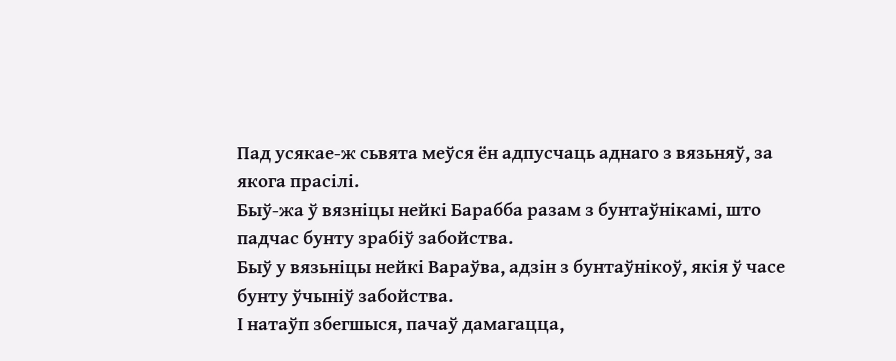Пад усякае-ж сьвята меўся ён адпусчаць аднаго з вязьняў, за якога прасілі.
Быў-жа ў вязніцы нейкі Барабба разам з бунтаўнікамі, што падчас бунту зрабіў забойства.
Быў у вязьніцы нейкі Вараўва, адзін з бунтаўнікоў, якія ў часе бунту ўчыніў забойства.
І натаўп збегшыся, пачаў дамагацца,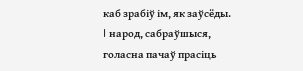каб зрабіў ім, як заўсёды.
I народ, сабраўшыся, голасна пачаў прасіць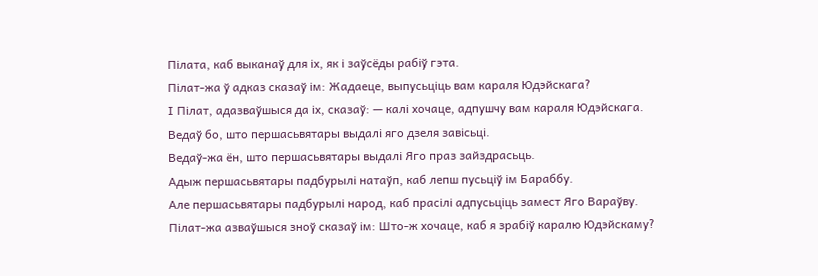Пілата, каб выканаў для іх, як і заўсёды рабіў гэта.
Пілат-жа ў адказ сказаў ім: Жадаеце, выпусьціць вам караля Юдэйскага?
І Пілат, адазваўшыся да іх, сказаў: — калі хочаце, адпушчу вам караля Юдэйскага.
Ведаў бо, што першасьвятары выдалі яго дзеля завісьці.
Ведаў-жа ён, што першасьвятары выдалі Яго праз зайздрасьць.
Адыж першасьвятары падбурылі натаўп, каб лепш пусьціў ім Бараббу.
Але першасьвятары падбурылі народ, каб прасілі адпусьціць замест Яго Вараўву.
Пілат-жа азваўшыся зноў сказаў ім: Што-ж хочаце, каб я зрабіў каралю Юдэйскаму?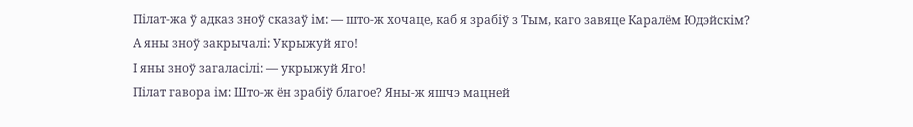Пілат-жа ў адказ зноў сказаў ім: — што-ж хочаце, каб я зрабіў з Тым, каго завяце Каралём Юдэйскім?
А яны зноў закрычалі: Укрыжуй яго!
І яны зноў загаласілі: — укрыжуй Яго!
Пілат гавора ім: Што-ж ён зрабіў благое? Яны-ж яшчэ мацней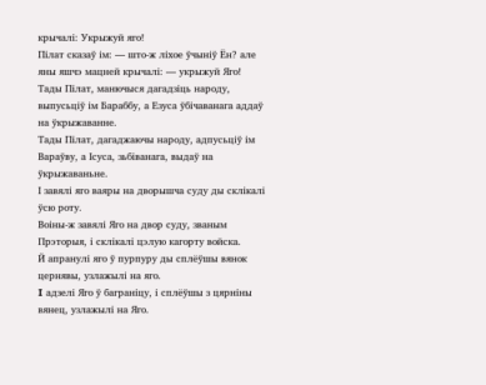крычалі: Укрыжуй яго!
Пілат сказаў ім: — што-ж ліхое ўчыніў Ён? але яны яшчэ мацней крычалі: — укрыжуй Яго!
Тады Пілат, манючыся дагадзіць народу, выпусьціў ім Бараббу, а Езуса ўбічаванага аддаў на ўкрыжаванне.
Тады Пілат, дагаджаючы народу, адпусьціў ім Вараўву, а Ісуса, зьбіванага, выдаў на ўкрыжаваньне.
І завялі яго ваяры на дворышча суду ды склікалі ўсю роту.
Воіны-ж завялі Яго на двор суду, званым Прэторыя, і склікалі цэлую кагорту войска.
Й апранулі яго ў пурпуру ды сплёўшы вянок цернявы, узлажылі на яго.
I адзелі Яго ў баграніцу, і сплёўшы з цярніны вянец, узлажылі на Яго.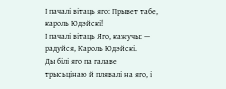І пачалі вітаць яго: Прывет табе, кароль Юдэйскі!
І пачалі вітаць Яго, кажучы: — радуйся, Кароль Юдэйскі.
Ды білі яго па галаве трысьцінаю й плявалі на яго, і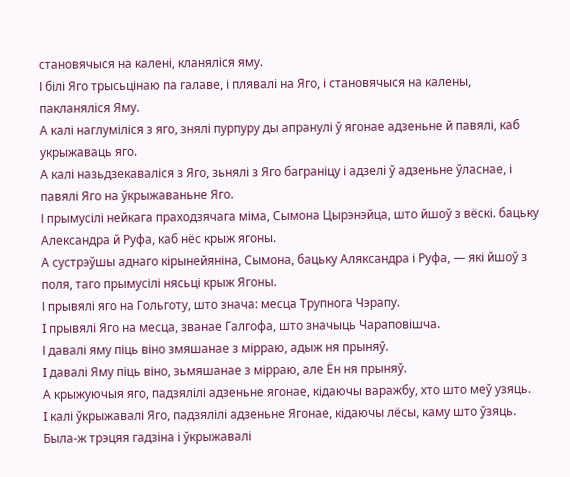становячыся на калені, кланяліся яму.
І білі Яго трысьцінаю па галаве, і плявалі на Яго, і становячыся на калены, пакланяліся Яму.
А калі наглуміліся з яго, знялі пурпуру ды апранулі ў ягонае адзеньне й павялі, каб укрыжаваць яго.
А калі назьдзекаваліся з Яго, зьнялі з Яго баграніцу і адзелі ў адзеньне ўласнае, і павялі Яго на ўкрыжаваньне Яго.
І прымусілі нейкага праходзячага міма, Сымона Цырэнэйца, што йшоў з вёскі. бацьку Александра й Руфа, каб нёс крыж ягоны.
А сустрэўшы аднаго кірынейяніна, Сымона, бацьку Аляксандра і Руфа, — які йшоў з поля, таго прымусілі нясьці крыж Ягоны.
І прывялі яго на Гольготу, што знача: месца Трупнога Чэрапу.
I прывялі Яго на месца, званае Галгофа, што значыць Чараповішча.
І давалі яму піць віно змяшанае з мірраю, адыж ня прыняў.
I давалі Яму піць віно, зьмяшанае з мірраю, але Ён ня прыняў.
А крыжуючыя яго, падзялілі адзеньне ягонае, кідаючы варажбу, хто што меў узяць.
I калі ўкрыжавалі Яго, падзялілі адзеньне Ягонае, кідаючы лёсы, каму што ўзяць.
Была-ж трэцяя гадзіна і ўкрыжавалі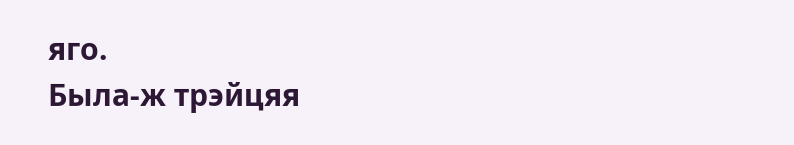яго.
Была-ж трэйцяя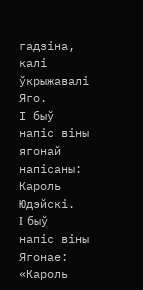гадзіна, калі ўкрыжавалі Яго.
І быў напіс віны ягонай напісаны: Кароль Юдэйскі.
I быў напіс віны Ягонае: «Кароль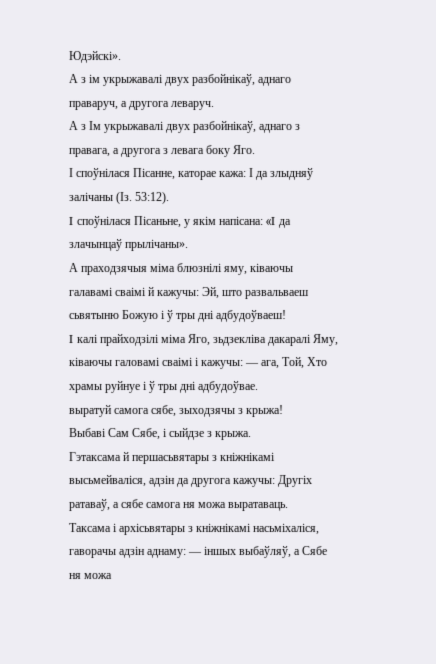Юдэйскі».
А з ім укрыжавалі двух разбойнікаў, аднаго праваруч, а другога леваруч.
А з Ім укрыжавалі двух разбойнікаў, аднаго з правага, а другога з левага боку Яго.
І споўнілася Пісанне, каторае кажа: І да злыдняў залічаны (Із. 53:12).
I споўнілася Пісаньне, у якім напісана: «I да злачынцаў прылічаны».
А праходзячыя міма блюзнілі яму, ківаючы галавамі сваімі й кажучы: Эй, што развальваеш сьвятыню Божую і ў тры дні адбудоўваеш!
I калі прайходзілі міма Яго, зьдзекліва дакаралі Яму, ківаючы галовамі сваімі і кажучы: — ага, Той, Хто храмы руйнуе і ў тры дні адбудоўвае.
выратуй самога сябе, зыходзячы з крыжа!
Выбаві Сам Сябе, і сыйдзе з крыжа.
Гэтаксама й першасьвятары з кніжнікамі высьмейваліся, адзін да другога кажучы: Другіх ратаваў, а сябе самога ня можа выратаваць.
Таксама і архісьвятары з кніжнікамі насьміхаліся, гаворачы адзін аднаму: — іншых выбаўляў, а Сябе ня можа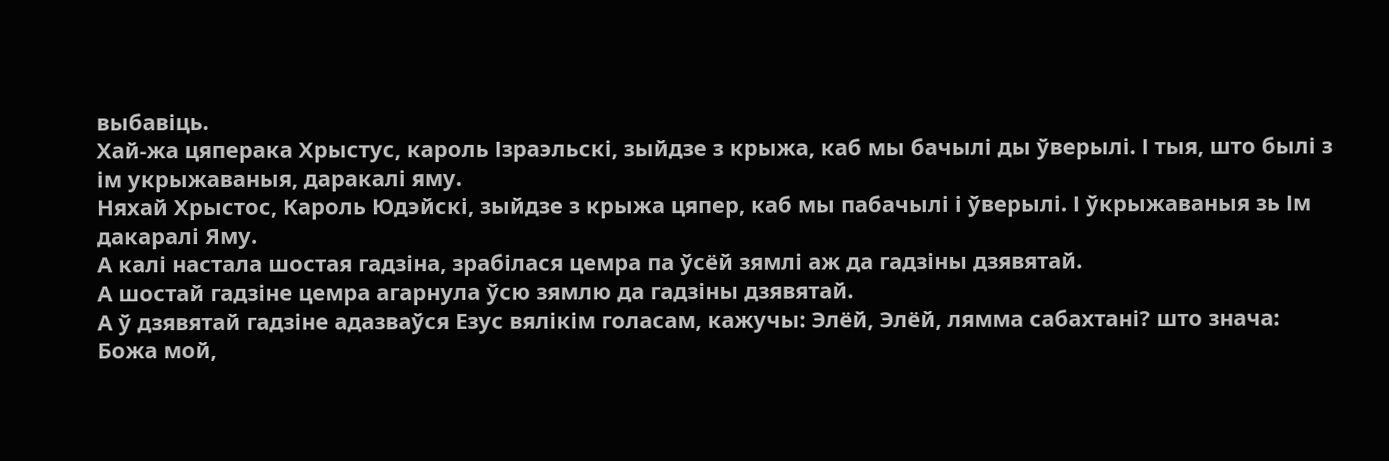выбавіць.
Хай-жа цяперака Хрыстус, кароль Ізраэльскі, зыйдзе з крыжа, каб мы бачылі ды ўверылі. І тыя, што былі з ім укрыжаваныя, даракалі яму.
Няхай Хрыстос, Кароль Юдэйскі, зыйдзе з крыжа цяпер, каб мы пабачылі і ўверылі. І ўкрыжаваныя зь Ім дакаралі Яму.
А калі настала шостая гадзіна, зрабілася цемра па ўсёй зямлі аж да гадзіны дзявятай.
А шостай гадзіне цемра агарнула ўсю зямлю да гадзіны дзявятай.
А ў дзявятай гадзіне адазваўся Езус вялікім голасам, кажучы: Элёй, Элёй, лямма сабахтані? што знача: Божа мой,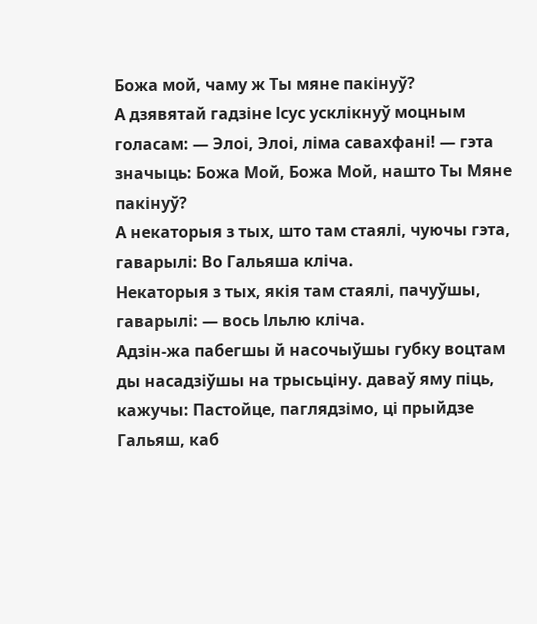Божа мой, чаму ж Ты мяне пакінуў?
А дзявятай гадзіне Ісус усклікнуў моцным голасам: — Элоі, Элоі, ліма савахфані! — гэта значыць: Божа Мой, Божа Мой, нашто Ты Мяне пакінуў?
А некаторыя з тых, што там стаялі, чуючы гэта, гаварылі: Во Гальяша кліча.
Некаторыя з тых, якія там стаялі, пачуўшы, гаварылі: — вось Ільлю кліча.
Адзін-жа пабегшы й насочыўшы губку воцтам ды насадзіўшы на трысьціну. даваў яму піць, кажучы: Пастойце, паглядзімо, ці прыйдзе Гальяш, каб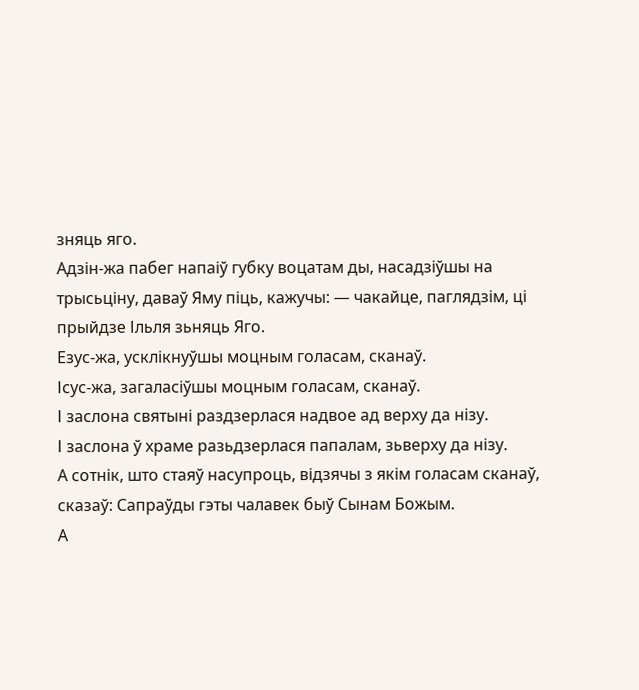зняць яго.
Адзін-жа пабег напаіў губку воцатам ды, насадзіўшы на трысьціну, даваў Яму піць, кажучы: — чакайце, паглядзім, ці прыйдзе Ільля зьняць Яго.
Езус-жа, усклікнуўшы моцным голасам, сканаў.
Ісус-жа, загаласіўшы моцным голасам, сканаў.
І заслона святыні раздзерлася надвое ад верху да нізу.
І заслона ў храме разьдзерлася папалам, зьверху да нізу.
А сотнік, што стаяў насупроць, відзячы з якім голасам сканаў, сказаў: Сапраўды гэты чалавек быў Сынам Божым.
А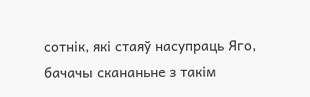сотнік, які стаяў насупраць Яго, бачачы скананьне з такім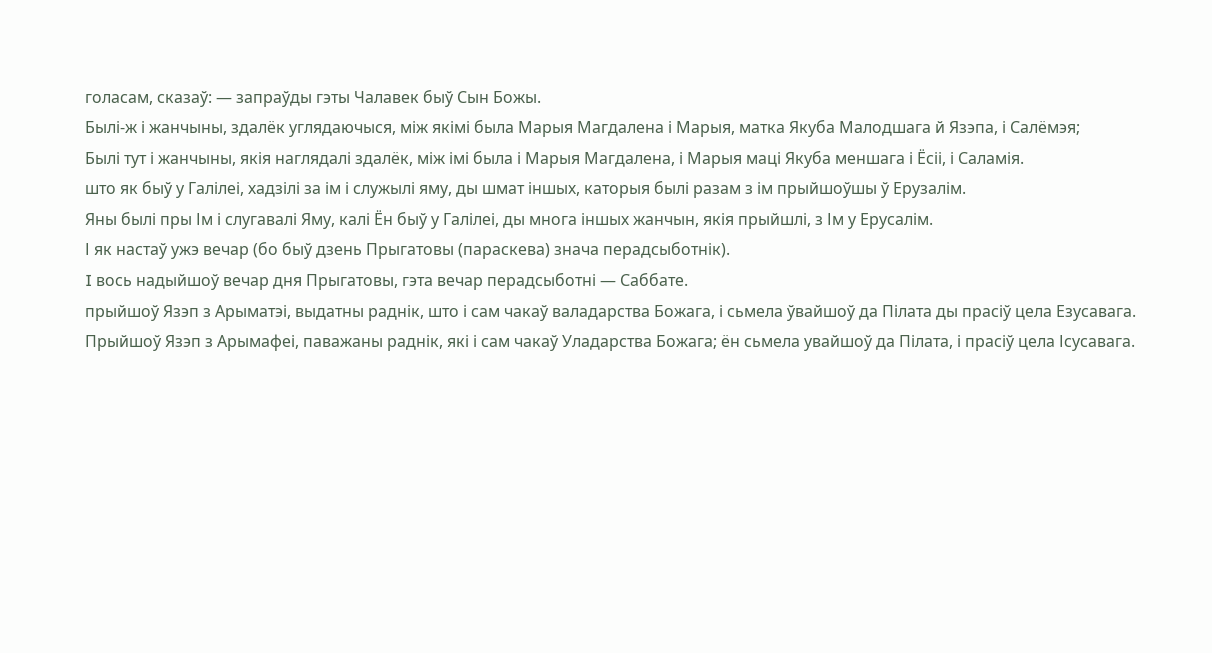голасам, сказаў: — запраўды гэты Чалавек быў Сын Божы.
Былі-ж і жанчыны, здалёк углядаючыся, між якімі была Марыя Магдалена і Марыя, матка Якуба Малодшага й Язэпа, і Салёмэя;
Былі тут і жанчыны, якія наглядалі здалёк, між імі была і Марыя Магдалена, і Марыя маці Якуба меншага і Ёсіі, і Саламія.
што як быў у Галілеі, хадзілі за ім і служылі яму, ды шмат іншых, каторыя былі разам з ім прыйшоўшы ў Ерузалім.
Яны былі пры Ім і слугавалі Яму, калі Ён быў у Галілеі, ды многа іншых жанчын, якія прыйшлі, з Ім у Ерусалім.
І як настаў ужэ вечар (бо быў дзень Прыгатовы (параскева) знача перадсыботнік).
I вось надыйшоў вечар дня Прыгатовы, гэта вечар перадсыботні — Саббате.
прыйшоў Язэп з Арыматэі, выдатны раднік, што і сам чакаў валадарства Божага, і сьмела ўвайшоў да Пілата ды прасіў цела Езусавага.
Прыйшоў Язэп з Арымафеі, паважаны раднік, які і сам чакаў Уладарства Божага; ён сьмела увайшоў да Пілата, і прасіў цела Ісусавага.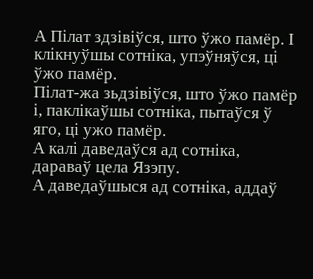А Пілат здзівіўся, што ўжо памёр. І клікнуўшы сотніка, упэўняўся, ці ўжо памёр.
Пілат-жа зьдзівіўся, што ўжо памёр і, паклікаўшы сотніка, пытаўся ў яго, ці ужо памёр.
А калі даведаўся ад сотніка, дараваў цела Язэпу.
А даведаўшыся ад сотніка, аддаў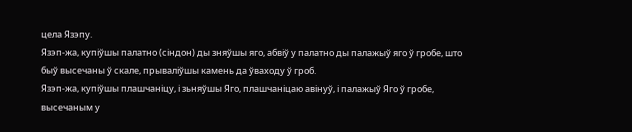цела Язэпу.
Язэп-жа, купіўшы палатно (сіндон) ды зняўшы яго, абвіў у палатно ды палажыў яго ў гробе, што быў высечаны ў скале, прываліўшы камень да ўваходу ў гроб.
Язэп-жа, купіўшы плашчаніцу, і зьняўшы Яго, плашчаніцаю авінуў, і палажыў Яго ў гробе, высечаным у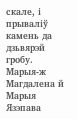скале, і прываліў камень да дзьвярэй гробу.
Марыя-ж Магдалена й Марыя Язэпава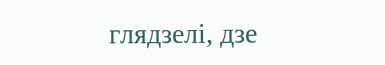глядзелі, дзе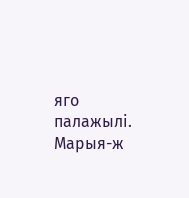яго палажылі.
Марыя-ж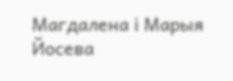Магдалена і Марыя Йосева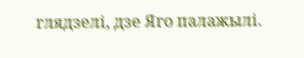глядзелі, дзе Яго палажылі.